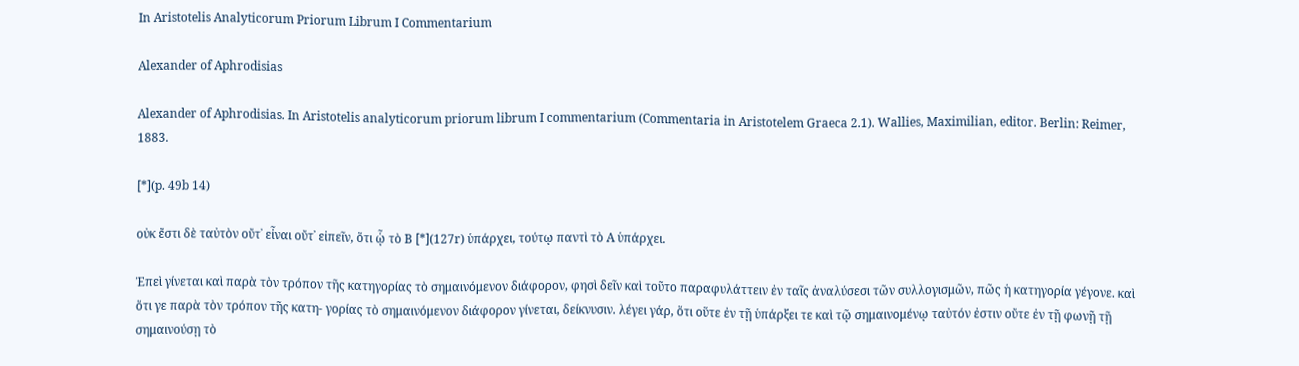In Aristotelis Analyticorum Priorum Librum I Commentarium

Alexander of Aphrodisias

Alexander of Aphrodisias. In Aristotelis analyticorum priorum librum I commentarium (Commentaria in Aristotelem Graeca 2.1). Wallies, Maximilian, editor. Berlin: Reimer, 1883.

[*](p. 49b 14)

οὐκ ἔστι δὲ ταὐτὸν οὔτ᾿ εἶναι οὔτ᾿ εἰπεῖν, ὅτι ᾧ τὸ B [*](127r) ὑπάρχει, τούτῳ παντὶ τὸ Α ὑπάρχει.

Ἐπεὶ γίνεται καὶ παρὰ τὸν τρόπον τῆς κατηγορίας τὸ σημαινόμενον διάφορον, φησὶ δεῖν καὶ τοῦτο παραφυλάττειν ἐν ταῖς ἀναλύσεσι τῶν συλλογισμῶν, πῶς ἡ κατηγορία γέγονε. καὶ ὅτι γε παρὰ τὸν τρόπον τῆς κατη- γορίας τὸ σημαινόμενον διάφορον γίνεται, δείκνυσιν. λέγει γάρ, ὅτι οὕτε ἐν τῇ ὑπάρξει τε καὶ τῷ σημαινομένῳ ταὐτόν ἐστιν οὔτε ἐν τῇ φωνῇ τῇ σημαινούσῃ τὸ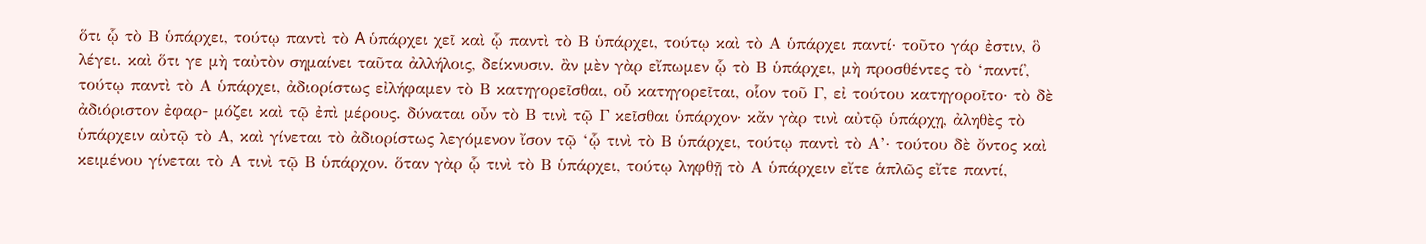ὅτι ᾧ τὸ Β ὑπάρχει, τούτῳ παντὶ τὸ A ὑπάρχει χεῖ καὶ ᾧ παντὶ τὸ Β ὑπάρχει, τούτῳ καὶ τὸ Α ὑπάρχει παντί· τοῦτο γάρ ἐστιν, ὃ λέγει. καὶ ὅτι γε μὴ ταὐτὸν σημαίνει ταῦτα ἀλλήλοις, δείκνυσιν. ἂν μὲν γὰρ εἴπωμεν ᾧ τὸ Β ὑπάρχει, μὴ προσθέντες τὸ ‘παντί᾿, τούτῳ παντὶ τὸ Α ὑπάρχει, ἀδιορίστως εἰλήφαμεν τὸ Β κατηγορεῖσθαι, οὗ κατηγορεῖται, οἷον τοῦ Γ, εἰ τούτου κατηγοροῖτο· τὸ δὲ ἀδιόριστον ἐφαρ- μόζει καὶ τῷ ἐπὶ μέρους. δύναται οὖν τὸ Β τινὶ τῷ Γ κεῖσθαι ὑπάρχον· κἄν γὰρ τινὶ αὐτῷ ὑπάρχῃ, ἀληθὲς τὸ ὑπάρχειν αὐτῷ τὸ Α, καὶ γίνεται τὸ ἀδιορίστως λεγόμενον ἴσον τῷ ‘ᾧ τινὶ τὸ Β ὑπάρχει, τούτῳ παντὶ τὸ Α’· τούτου δὲ ὄντος καὶ κειμένου γίνεται τὸ Α τινὶ τῷ Β ὑπάρχον. ὅταν γὰρ ᾧ τινὶ τὸ Β ὑπάρχει, τούτῳ ληφθῇ τὸ Α ὑπάρχειν εἴτε ἁπλῶς εἴτε παντί,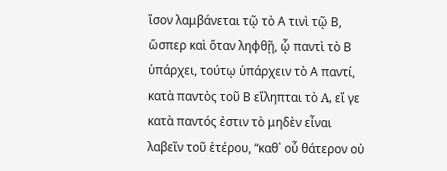ἴσον λαμβάνεται τῷ τὸ Α τινὶ τῷ Β, ὥσπερ καὶ ὅταν ληφθῇ, ᾧ παντὶ τὸ Β ὑπάρχει, τούτῳ ὑπάρχειν τὸ Α παντί, κατὰ παντὸς τοῦ Β εἴληπται τὸ A, εἴ γε κατὰ παντός ἐστιν τὸ μηδὲν εἶναι λαβεῖν τοῦ ἑτέρου, “καθ᾿ οὗ θάτερον οὐ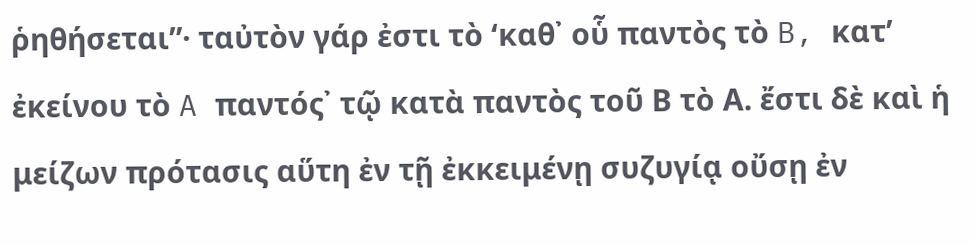ῥηθήσεται”· ταὐτὸν γάρ ἐστι τὸ ‘καθ᾿ οὗ παντὸς τὸ B, κατ’ ἐκείνου τὸ A παντός᾿ τῷ κατὰ παντὸς τοῦ Β τὸ Α. ἔστι δὲ καὶ ἡ μείζων πρότασις αὕτη ἐν τῇ ἐκκειμένῃ συζυγίᾳ οὔσῃ ἐν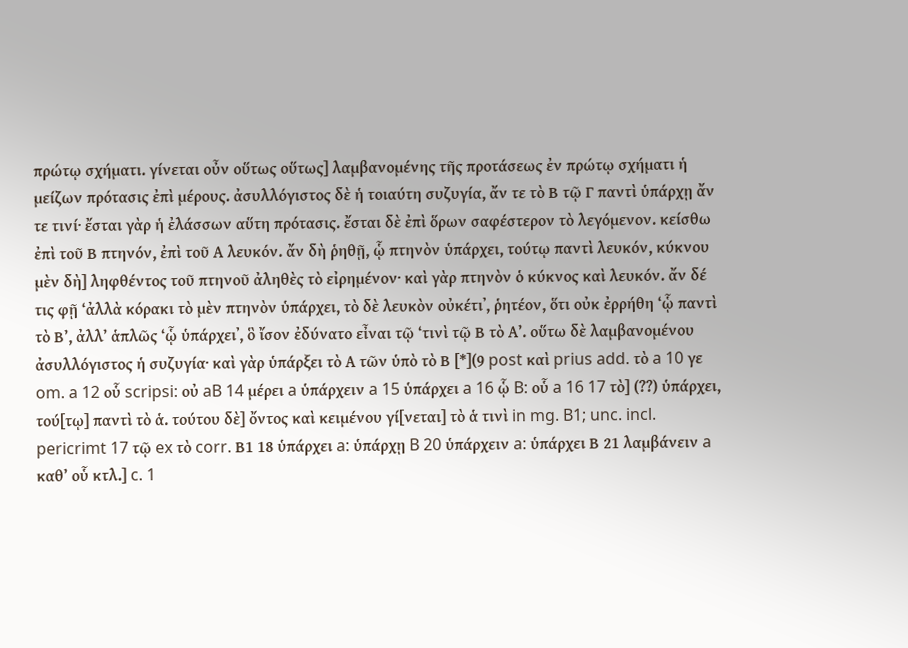πρώτῳ σχήματι. γίνεται οὖν οὕτως οὕτως] λαμβανομένης τῆς προτάσεως ἐν πρώτῳ σχήματι ἡ μείζων πρότασις ἐπὶ μέρους. ἀσυλλόγιστος δὲ ἡ τοιαύτη συζυγία, ἄν τε τὸ Β τῷ Γ παντὶ ὑπάρχῃ ἄν τε τινί· ἔσται γὰρ ἡ ἐλάσσων αὕτη πρότασις. ἔσται δὲ ἐπὶ ὅρων σαφέστερον τὸ λεγόμενον. κείσθω ἐπὶ τοῦ Β πτηνόν, ἐπὶ τοῦ Α λευκόν. ἄν δὴ ῥηθῇ, ᾧ πτηνὸν ὑπάρχει, τούτῳ παντὶ λευκόν, κύκνου μὲν δὴ] ληφθέντος τοῦ πτηνοῦ ἀληθὲς τὸ εἰρημένον· καὶ γὰρ πτηνὸν ὁ κύκνος καὶ λευκόν. ἄν δέ τις φῇ ‘ἀλλὰ κόρακι τὸ μὲν πτηνὸν ὑπάρχει, τὸ δὲ λευκὸν οὐκέτι᾿, ῥητέον, ὅτι οὐκ ἐρρήθη ‘ᾧ παντὶ τὸ Β’, ἀλλ’ ἁπλῶς ‘ᾧ ὑπάρχει᾿, ὃ ἴσον ἐδύνατο εἶναι τῷ ‘τινὶ τῷ Β τὸ Α’. οὕτω δὲ λαμβανομένου ἀσυλλόγιστος ἡ συζυγία· καὶ γὰρ ὑπάρξει τὸ Α τῶν ὑπὸ τὸ Β [*](9 post καὶ prius add. τὸ a 10 γε om. a 12 οὗ scripsi: οὐ aB 14 μέρει a ὑπάρχειν a 15 ὑπάρχει a 16 ᾧ B: οὗ a 16 17 τὸ] (??) ὑπάρχει, τού[τῳ] παντὶ τὸ ἁ. τούτου δὲ] ὄντος καὶ κειμένου γί[νεται] τὸ ἁ τινὶ in mg. B1; unc. incl. pericrimt 17 τῷ ex τὸ corr. Β1 18 ὑπάρχει a: ὑπάρχῃ B 20 ὑπάρχειν a: ὑπάρχει Β 21 λαμβάνειν a καθ’ οὗ κτλ.] c. 1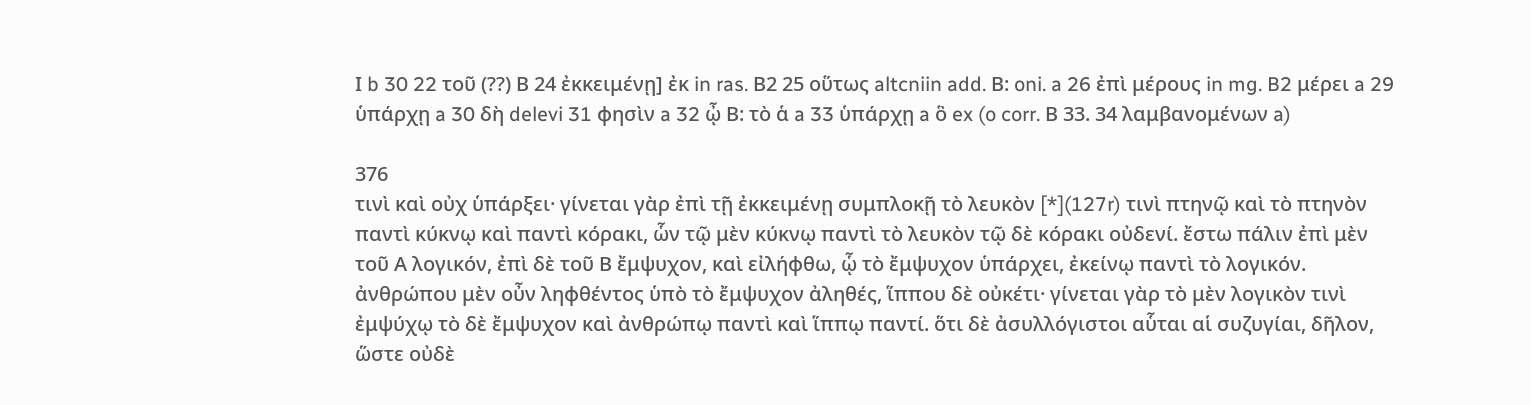Ι b 30 22 τοῦ (??) Β 24 ἐκκειμένῃ] ἐκ in ras. Β2 25 οὕτως altcniin add. Β: oni. a 26 ἐπὶ μέρους in mg. B2 μέρει a 29 ὑπάρχῃ a 30 δὴ delevi 31 φησὶν a 32 ᾦ Β: τὸ ἁ a 33 ὑπάρχῃ a ὃ ex (o corr. Β 33. 34 λαμβανομένων a)

376
τινὶ καὶ οὐχ ὑπάρξει· γίνεται γὰρ ἐπὶ τῇ ἐκκειμένῃ συμπλοκῇ τὸ λευκὸν [*](127r) τινὶ πτηνῷ καὶ τὸ πτηνὸν παντὶ κύκνῳ καὶ παντὶ κόρακι, ὧν τῷ μὲν κύκνῳ παντὶ τὸ λευκὸν τῷ δὲ κόρακι οὐδενί. ἔστω πάλιν ἐπὶ μὲν τοῦ Α λογικόν, ἐπὶ δὲ τοῦ Β ἔμψυχον, καὶ εἰλήφθω, ᾧ τὸ ἔμψυχον ὑπάρχει, ἐκείνῳ παντὶ τὸ λογικόν. ἀνθρώπου μὲν οὖν ληφθέντος ὑπὸ τὸ ἔμψυχον ἀληθές, ἵππου δὲ οὐκέτι· γίνεται γὰρ τὸ μὲν λογικὸν τινὶ ἐμψύχῳ τὸ δὲ ἔμψυχον καὶ ἀνθρώπῳ παντὶ καὶ ἵππῳ παντί. ὅτι δὲ ἀσυλλόγιστοι αὗται αἱ συζυγίαι, δῆλον, ὥστε οὐδὲ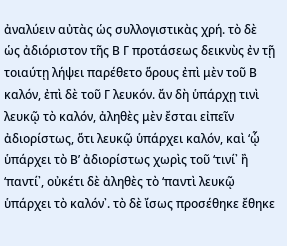ἀναλύειν αὐτὰς ὡς συλλογιστικὰς χρή. τὸ δὲ ὡς ἀδιόριστον τῆς Β Γ προτάσεως δεικνὺς ἐν τῇ τοιαύτῃ λήψει παρέθετο ὅρους ἐπὶ μὲν τοῦ Β καλόν, ἐπὶ δὲ τοῦ Γ λευκόν. ἄν δὴ ὑπάρχῃ τινὶ λευκῷ τὸ καλόν, ἀληθὲς μὲν ἔσται εἰπεῖν ἀδιορίστως, ὅτι λευκῷ ὑπάρχει καλόν, καὶ ‘ᾧ ὑπάρχει τὸ Β’ ἀδιορίστως χωρὶς τοῦ ‘τινί᾿ ἢ ‘παντί᾿, οὐκέτι δὲ ἀληθὲς τὸ ‘παντὶ λευκῷ ὑπάρχει τὸ καλόν᾿. τὸ δὲ ἴσως προσέθηκε ἔθηκε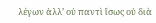λέγων ἀλλ’ οὐ παντὶ ἴσως οὐ διὰ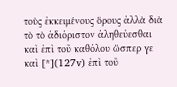τοὺς ἐκκειμένους ὅρους ἀλλὰ διὰ τὸ τὸ ἀδιόριστον ἀληθεύεσθαι καὶ ἐπὶ τοῦ καθόλου ὥσπερ γε καὶ [*](127v) ἐπὶ τοῦ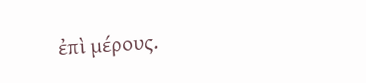ἐπὶ μέρους.